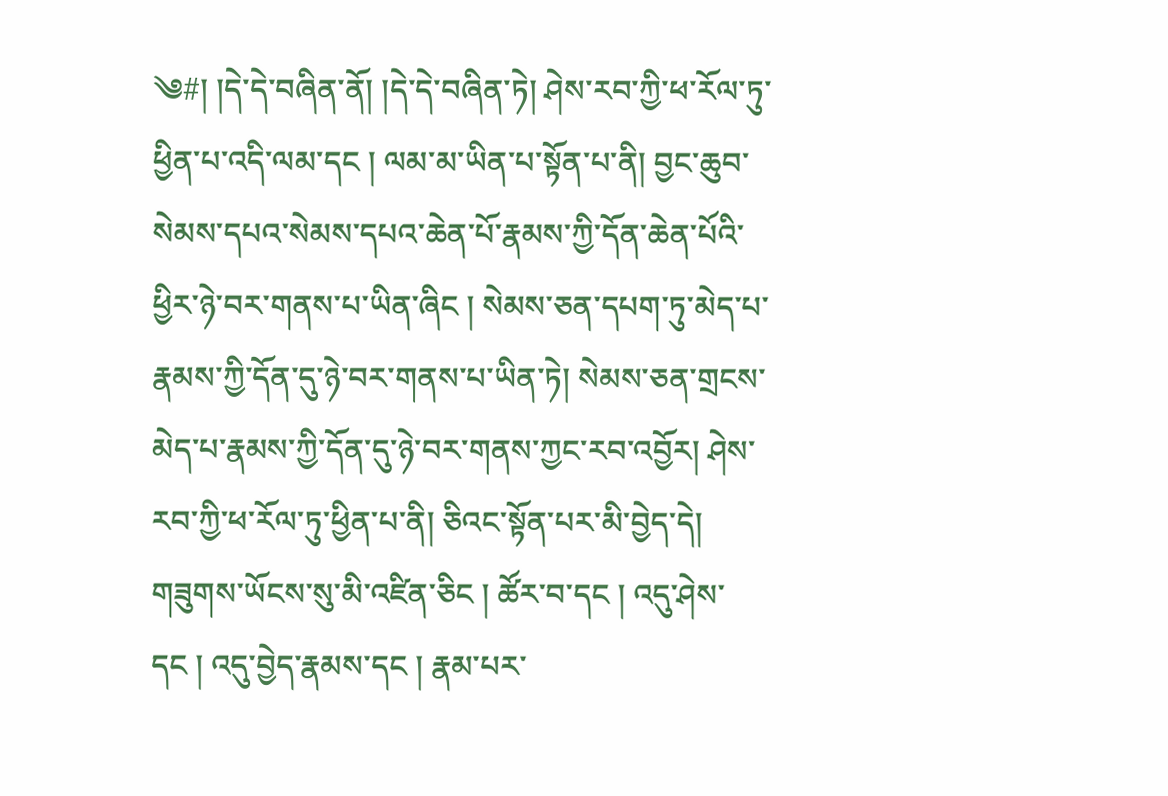༄#། །དེ་དེ་བཞིན་ནོ། །དེ་དེ་བཞིན་ཏེ། ཤེས་རབ་ཀྱི་ཕ་རོལ་ཏུ་ཕྱིན་པ་འདི་ལམ་དང ། ལམ་མ་ཡིན་པ་སྟོན་པ་ནི། བྱང་ཆུབ་སེམས་དཔའ་སེམས་དཔའ་ཆེན་པོ་རྣམས་ཀྱི་དོན་ཆེན་པོའི་ཕྱིར་ཉེ་བར་གནས་པ་ཡིན་ཞིང ། སེམས་ཅན་དཔག་ཏུ་མེད་པ་རྣམས་ཀྱི་དོན་དུ་ཉེ་བར་གནས་པ་ཡིན་ཏེ། སེམས་ཅན་གྲངས་མེད་པ་རྣམས་ཀྱི་དོན་དུ་ཉེ་བར་གནས་ཀྱང་རབ་འབྱོར། ཤེས་རབ་ཀྱི་ཕ་རོལ་ཏུ་ཕྱིན་པ་ནི། ཅིའང་སྟོན་པར་མི་བྱེད་དེ། གཟུགས་ཡོངས་སུ་མི་འཛིན་ཅིང ། ཚོར་བ་དང ། འདུ་ཤེས་དང ། འདུ་བྱེད་རྣམས་དང ། རྣམ་པར་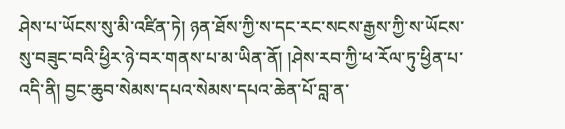ཤེས་པ་ཡོངས་སུ་མི་འཛིན་ཏེ། ཉན་ཐོས་ཀྱི་ས་དང་རང་སངས་རྒྱས་ཀྱི་ས་ཡོངས་སུ་བཟུང་བའི་ཕྱིར་ཉེ་བར་གནས་པ་མ་ཡིན་ནོ། །ཤེས་རབ་ཀྱི་ཕ་རོལ་ཏུ་ཕྱིན་པ་འདི་ནི། བྱང་ཆུབ་སེམས་དཔའ་སེམས་དཔའ་ཆེན་པོ་བླ་ན་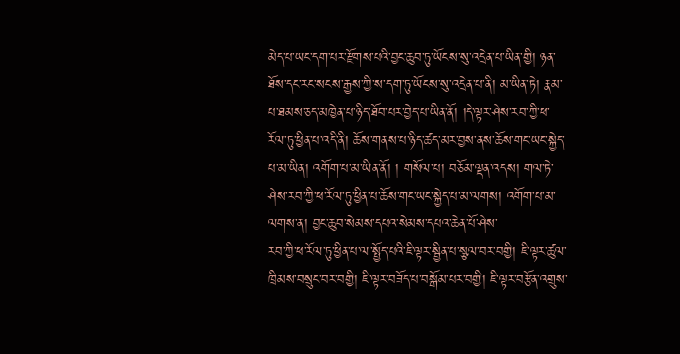མེད་པ་ཡང་དག་པར་རྫོགས་པའི་བྱང་ཆུབ་ཏུ་ཡོངས་སུ་འདྲེན་པ་ཡིན་གྱི། ཉན་ཐོས་དང་རང་སངས་རྒྱས་ཀྱི་ས་དག་ཏུ་ཡོངས་སུ་འདྲེན་པ་ནི། མ་ཡིན་ཏེ། རྣམ་པ་ཐམས་ཅད་མཁྱེན་པ་ཉིད་ཐོབ་པར་བྱེད་པ་ཡིན་ནོ། །དེ་ལྟར་ཤེས་རབ་ཀྱི་ཕ་རོལ་ཏུ་ཕྱིན་པ་འདི་ནི། ཆོས་གནས་པ་ཉིད་ཚད་མར་བྱས་ནས་ཆོས་གང་ཡང་སྐྱེད་པ་མ་ཡིན། འགོག་པ་མ་ཡིན་ནོ། ། གསོལ་པ། བཅོམ་ལྡན་འདས། གལ་ཏེ་ཤེས་རབ་ཀྱི་ཕ་རོལ་ཏུ་ཕྱིན་པ་ཆོས་གང་ཡང་སྐྱེད་པ་མ་ལགས། འགོག་པ་མ་ལགས་ན། བྱང་ཆུབ་སེམས་དཔའ་སེམས་དཔའ་ཆེན་པོ་ཤེས་
རབ་ཀྱི་ཕ་རོལ་ཏུ་ཕྱིན་པ་ལ་སྤྱོད་པའི་ཇི་ལྟར་སྦྱིན་པ་སྩལ་བར་བགྱི། ཇི་ལྟར་ཚུལ་ཁྲིམས་བསྲུང་བར་བགྱི། ཇི་ལྟར་བཟོད་པ་བསྒོམ་པར་བགྱི། ཇི་ལྟར་བརྩོན་འགྲུས་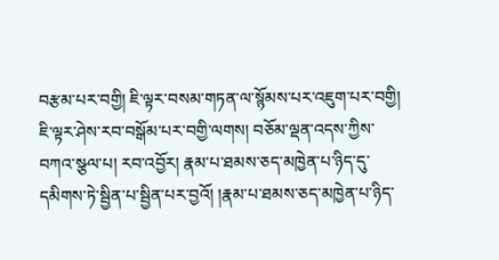བརྩམ་པར་བགྱི། ཇི་ལྟར་བསམ་གཏན་ལ་སྙོམས་པར་འཇུག་པར་བགྱི། ཇི་ལྟར་ཤེས་རབ་བསྒོམ་པར་བགྱི་ལགས། བཅོམ་ལྡན་འདས་ཀྱིས་བཀའ་སྩལ་པ། རབ་འབྱོར། རྣམ་པ་ཐམས་ཅད་མཁྱེན་པ་ཉིད་དུ་དམིགས་ཏེ་སྦྱིན་པ་སྦྱིན་པར་བྱའོ། །རྣམ་པ་ཐམས་ཅད་མཁྱེན་པ་ཉིད་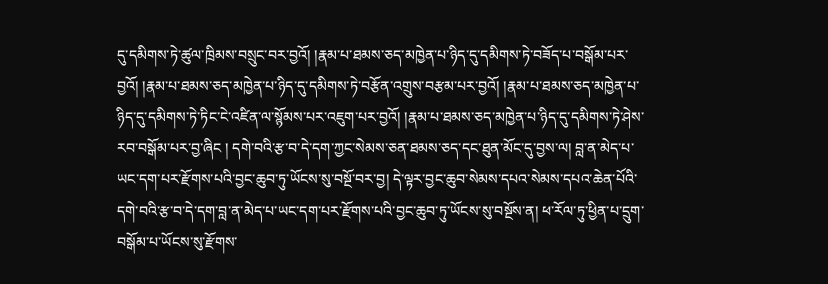དུ་དམིགས་ཏེ་ཚུལ་ཁྲིམས་བསྲུང་བར་བྱའོ། །རྣམ་པ་ཐམས་ཅད་མཁྱེན་པ་ཉིད་དུ་དམིགས་ཏེ་བཟོད་པ་བསྒོམ་པར་བྱའོ། །རྣམ་པ་ཐམས་ཅད་མཁྱེན་པ་ཉིད་དུ་དམིགས་ཏེ་བརྩོན་འགྲུས་བརྩམ་པར་བྱའོ། །རྣམ་པ་ཐམས་ཅད་མཁྱེན་པ་ཉིད་དུ་དམིགས་ཏེ་ཏིང་ངེ་འཛིན་ལ་སྙོམས་པར་འཇུག་པར་བྱའོ། །རྣམ་པ་ཐམས་ཅད་མཁྱེན་པ་ཉིད་དུ་དམིགས་ཏེ་ཤེས་རབ་བསྒོམ་པར་བྱ་ཞིང ། དགེ་བའི་རྩ་བ་དེ་དག་ཀྱང་སེམས་ཅན་ཐམས་ཅད་དང་ཐུན་མོང་དུ་བྱས་ལ། བླ་ན་མེད་པ་ཡང་དག་པར་རྫོགས་པའི་བྱང་ཆུབ་ཏུ་ཡོངས་སུ་བསྔོ་བར་བྱ། དེ་ལྟར་བྱང་ཆུབ་སེམས་དཔའ་སེམས་དཔའ་ཆེན་པོའི་དགེ་བའི་རྩ་བ་དེ་དག་བླ་ན་མེད་པ་ཡང་དག་པར་རྫོགས་པའི་བྱང་ཆུབ་ཏུ་ཡོངས་སུ་བསྔོས་ན། ཕ་རོལ་ཏུ་ཕྱིན་པ་དྲུག་བསྒོམ་པ་ཡོངས་སུ་རྫོགས་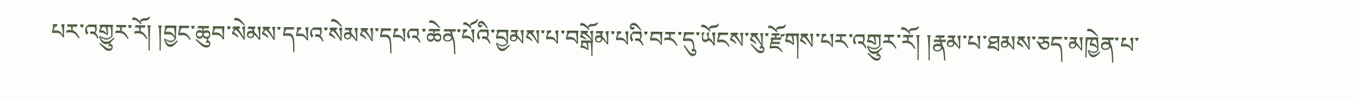པར་འགྱུར་རོ། །བྱང་ཆུབ་སེམས་དཔའ་སེམས་དཔའ་ཆེན་པོའི་བྱམས་པ་བསྒོམ་པའི་བར་དུ་ཡོངས་སུ་རྫོགས་པར་འགྱུར་རོ། །རྣམ་པ་ཐམས་ཅད་མཁྱེན་པ་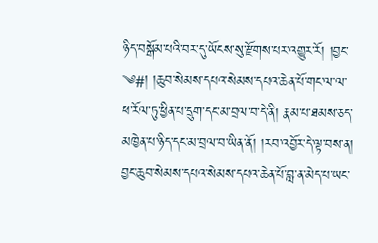ཉིད་བསྒོམ་པའི་བར་དུ་ཡོངས་སུ་རྫོགས་པར་འགྱུར་རོ། །བྱང་
༄#། །ཆུབ་སེམས་དཔའ་སེམས་དཔའ་ཆེན་པོ་གང་ལ་ལ་ཕ་རོལ་ཏུ་ཕྱིན་པ་དྲུག་དང་མ་བྲལ་བ་དེ་ནི། རྣམ་པ་ཐམས་ཅད་མཁྱེན་པ་ཉིད་དང་མ་བྲལ་བ་ཡིན་ནོ། །རབ་འབྱོར་དེ་ལྟ་བས་ན། བྱང་ཆུབ་སེམས་དཔའ་སེམས་དཔའ་ཆེན་པོ་བླ་ན་མེད་པ་ཡང་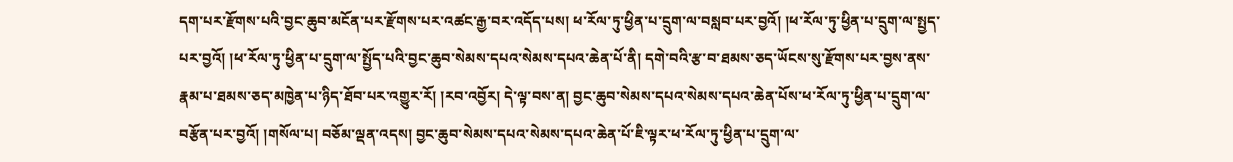དག་པར་རྫོགས་པའི་བྱང་ཆུབ་མངོན་པར་རྫོགས་པར་འཚང་རྒྱ་བར་འདོད་པས། ཕ་རོལ་ཏུ་ཕྱིན་པ་དྲུག་ལ་བསླབ་པར་བྱའོ། །ཕ་རོལ་ཏུ་ཕྱིན་པ་དྲུག་ལ་སྤྱད་པར་བྱའོ། །ཕ་རོལ་ཏུ་ཕྱིན་པ་དྲུག་ལ་སྤྱོད་པའི་བྱང་ཆུབ་སེམས་དཔའ་སེམས་དཔའ་ཆེན་པོ་ནི། དགེ་བའི་རྩ་བ་ཐམས་ཅད་ཡོངས་སུ་རྫོགས་པར་བྱས་ནས་རྣམ་པ་ཐམས་ཅད་མཁྱེན་པ་ཉིད་ཐོབ་པར་འགྱུར་རོ། །རབ་འབྱོར། དེ་ལྟ་བས་ན། བྱང་ཆུབ་སེམས་དཔའ་སེམས་དཔའ་ཆེན་པོས་ཕ་རོལ་ཏུ་ཕྱིན་པ་དྲུག་ལ་བརྩོན་པར་བྱའོ། །གསོལ་པ། བཅོམ་ལྡན་འདས། བྱང་ཆུབ་སེམས་དཔའ་སེམས་དཔའ་ཆེན་པོ་ཇི་ལྟར་ཕ་རོལ་ཏུ་ཕྱིན་པ་དྲུག་ལ་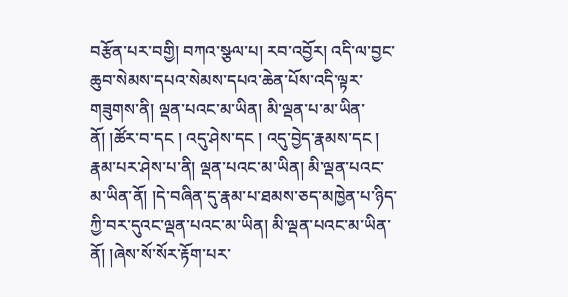བརྩོན་པར་བགྱི། བཀའ་སྩལ་པ། རབ་འབྱོར། འདི་ལ་བྱང་ཆུབ་སེམས་དཔའ་སེམས་དཔའ་ཆེན་པོས་འདི་ལྟར་གཟུགས་ནི། ལྡན་པའང་མ་ཡིན། མི་ལྡན་པ་མ་ཡིན་ནོ། །ཚོར་བ་དང ། འདུ་ཤེས་དང ། འདུ་བྱེད་རྣམས་དང ། རྣམ་པར་ཤེས་པ་ནི། ལྡན་པའང་མ་ཡིན། མི་ལྡན་པའང་མ་ཡིན་ནོ། །དེ་བཞིན་དུ་རྣམ་པ་ཐམས་ཅད་མཁྱེན་པ་ཉིད་ཀྱི་བར་དུའང་ལྡན་པའང་མ་ཡིན། མི་ལྡན་པའང་མ་ཡིན་ནོ། །ཞེས་སོ་སོར་རྟོག་པར་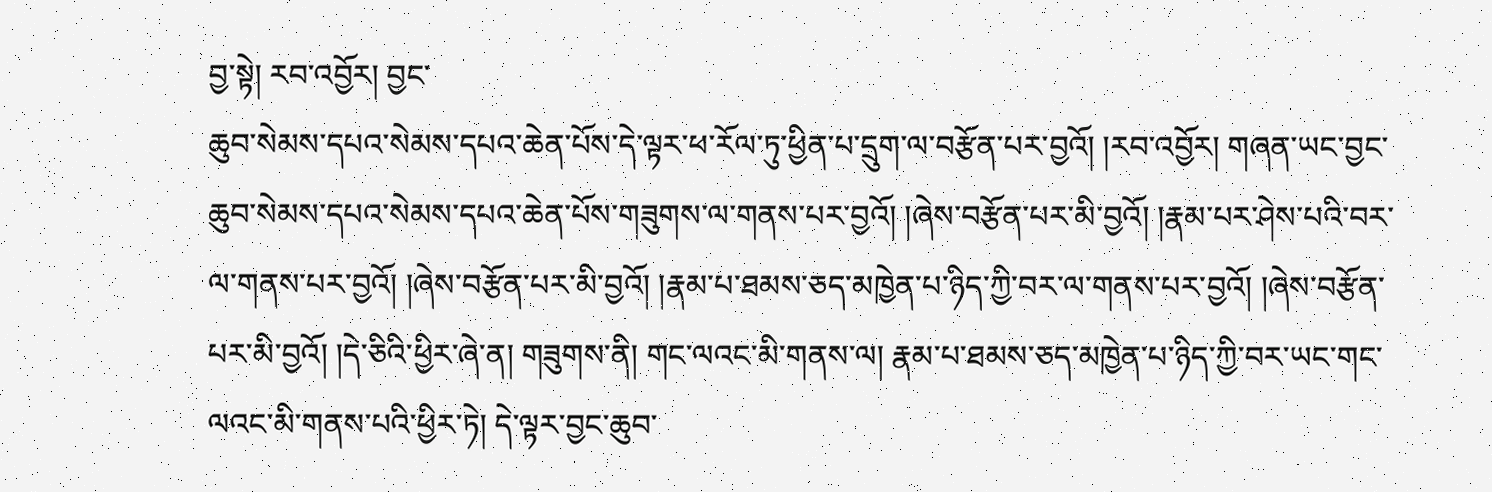བྱ་སྟེ། རབ་འབྱོར། བྱང་
ཆུབ་སེམས་དཔའ་སེམས་དཔའ་ཆེན་པོས་དེ་ལྟར་ཕ་རོལ་ཏུ་ཕྱིན་པ་དྲུག་ལ་བརྩོན་པར་བྱའོ། །རབ་འབྱོར། གཞན་ཡང་བྱང་ཆུབ་སེམས་དཔའ་སེམས་དཔའ་ཆེན་པོས་གཟུགས་ལ་གནས་པར་བྱའོ། །ཞེས་བརྩོན་པར་མི་བྱའོ། །རྣམ་པར་ཤེས་པའི་བར་ལ་གནས་པར་བྱའོ། །ཞེས་བརྩོན་པར་མི་བྱའོ། །རྣམ་པ་ཐམས་ཅད་མཁྱེན་པ་ཉིད་ཀྱི་བར་ལ་གནས་པར་བྱའོ། །ཞེས་བརྩོན་པར་མི་བྱའོ། །དེ་ཅིའི་ཕྱིར་ཞེ་ན། གཟུགས་ནི། གང་ལའང་མི་གནས་ལ། རྣམ་པ་ཐམས་ཅད་མཁྱེན་པ་ཉིད་ཀྱི་བར་ཡང་གང་ལའང་མི་གནས་པའི་ཕྱིར་ཏེ། དེ་ལྟར་བྱང་ཆུབ་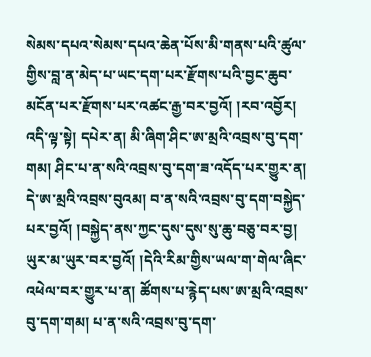སེམས་དཔའ་སེམས་དཔའ་ཆེན་པོས་མི་གནས་པའི་ཚུལ་གྱིས་བླ་ན་མེད་པ་ཡང་དག་པར་རྫོགས་པའི་བྱང་ཆུབ་མངོན་པར་རྫོགས་པར་འཚང་རྒྱ་བར་བྱའོ། །རབ་འབྱོར། འདི་ལྟ་སྟེ། དཔེར་ན། མི་ཞིག་ཤིང་ཨ་མྲའི་འབྲས་བུ་དག་གམ། ཤིང་པ་ན་སའི་འབྲས་བུ་དག་ཟ་འདོད་པར་གྱུར་ན། དེ་ཨ་མྲའི་འབྲས་བུའམ། བ་ན་སའི་འབྲས་བུ་དག་བསྐྱེད་པར་བྱའོ། །བསྐྱེད་ནས་ཀྱང་དུས་དུས་སུ་ཆུ་བཅུ་བར་བྱ། ཡུར་མ་ཡུར་བར་བྱའོ། །དེའི་རིམ་གྱིས་ཡལ་ག་གེལ་ཞིང་འཕེལ་བར་གྱུར་པ་ན། ཚོགས་པ་རྙེད་པས་ཨ་མྲའི་འབྲས་བུ་དག་གམ། པ་ན་སའི་འབྲས་བུ་དག་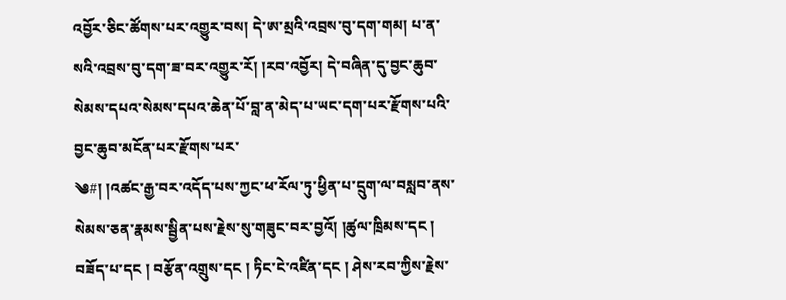འབྱོར་ཅིང་ཚོགས་པར་འགྱུར་བས། དེ་ཨ་མྲའི་འབྲས་བུ་དག་གམ། པ་ན་སའི་འབྲས་བུ་དག་ཟ་བར་འགྱུར་རོ། །རབ་འབྱོར། དེ་བཞིན་དུ་བྱང་ཆུབ་སེམས་དཔའ་སེམས་དཔའ་ཆེན་པོ་བླ་ན་མེད་པ་ཡང་དག་པར་རྫོགས་པའི་བྱང་ཆུབ་མངོན་པར་རྫོགས་པར་
༄#། །འཚང་རྒྱ་བར་འདོད་པས་ཀྱང་ཕ་རོལ་ཏུ་ཕྱིན་པ་དྲུག་ལ་བསླབ་ནས་སེམས་ཅན་རྣམས་སྦྱིན་པས་རྗེས་སུ་གཟུང་བར་བྱའོ། །ཚུལ་ཁྲིམས་དང ། བཟོད་པ་དང ། བརྩོན་འགྲུས་དང ། ཏིང་ངེ་འཛིན་དང ། ཤེས་རབ་ཀྱིས་རྗེས་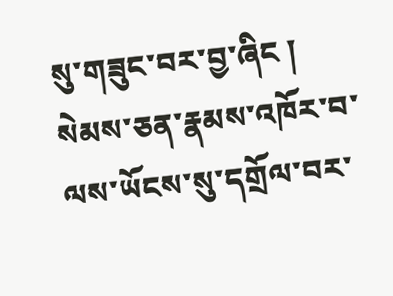སུ་གཟུང་བར་བྱ་ཞིང ། སེམས་ཅན་རྣམས་འཁོར་བ་ལས་ཡོངས་སུ་དགྲོལ་བར་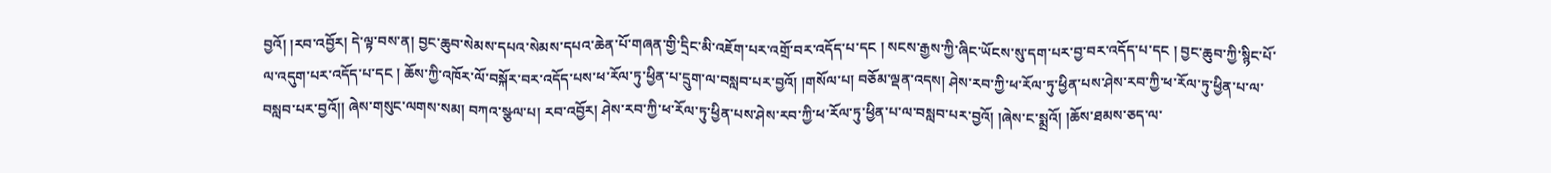བྱའོ། །རབ་འབྱོར། དེ་ལྟ་བས་ན། བྱང་ཆུབ་སེམས་དཔའ་སེམས་དཔའ་ཆེན་པོ་གཞན་གྱི་དྲིང་མི་འཇོག་པར་འགྲོ་བར་འདོད་པ་དང ། སངས་རྒྱས་ཀྱི་ཞིང་ཡོངས་སུ་དག་པར་བྱ་བར་འདོད་པ་དང ། བྱང་ཆུབ་ཀྱི་སྙིང་པོ་ལ་འདུག་པར་འདོད་པ་དང ། ཆོས་ཀྱི་འཁོར་ལོ་བསྐོར་བར་འདོད་པས་ཕ་རོལ་ཏུ་ཕྱིན་པ་དྲུག་ལ་བསླབ་པར་བྱའོ། །གསོལ་པ། བཅོམ་ལྡན་འདས། ཤེས་རབ་ཀྱི་ཕ་རོལ་ཏུ་ཕྱིན་པས་ཤེས་རབ་ཀྱི་ཕ་རོལ་ཏུ་ཕྱིན་པ་ལ་བསླབ་པར་བྱའོ།། ཞེས་གསུང་ལགས་སམ། བཀའ་སྩལ་པ། རབ་འབྱོར། ཤེས་རབ་ཀྱི་ཕ་རོལ་ཏུ་ཕྱིན་པས་ཤེས་རབ་ཀྱི་ཕ་རོལ་ཏུ་ཕྱིན་པ་ལ་བསླབ་པར་བྱའོ། །ཞེས་ང་སྨྲའོ། །ཆོས་ཐམས་ཅད་ལ་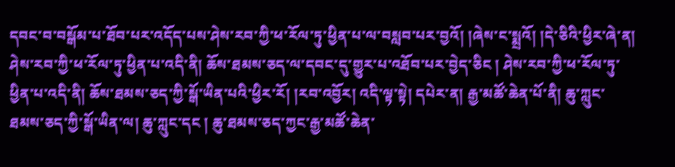དབང་བ་བསྒོམ་པ་ཐོབ་པར་འདོད་པས་ཤེས་རབ་ཀྱི་ཕ་རོལ་ཏུ་ཕྱིན་པ་ལ་བསླབ་པར་བྱའོ། །ཞེས་ང་སྨྲའོ། །དེ་ཅིའི་ཕྱིར་ཞེ་ན། ཤེས་རབ་ཀྱི་ཕ་རོལ་ཏུ་ཕྱིན་པ་འདི་ནི། ཆོས་ཐམས་ཅད་ལ་དབང་དུ་གྱུར་པ་འཐོབ་པར་བྱེད་ཅིང ། ཤེས་རབ་ཀྱི་ཕ་རོལ་ཏུ་ཕྱིན་པ་འདི་ནི། ཆོས་ཐམས་ཅད་ཀྱི་སྒོ་ཡིན་པའི་ཕྱིར་རོ། །རབ་འབྱོར། འདི་ལྟ་སྟེ། དཔེར་ན། རྒྱ་མཚོ་ཆེན་པོ་ནི། ཆུ་ཀླུང་
ཐམས་ཅད་ཀྱི་སྒོ་ཡིན་ལ། ཆུ་ཀླུང་དང ། ཆུ་ཐམས་ཅད་ཀྱང་རྒྱ་མཚོ་ཆེན་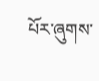པོར་ཞུགས་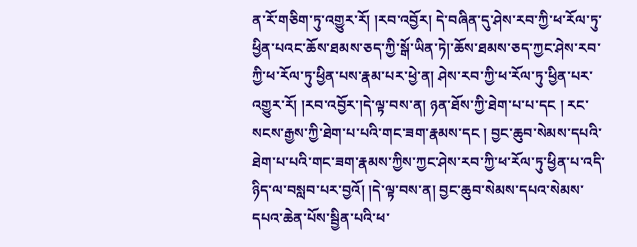ན་རོ་གཅིག་ཏུ་འགྱུར་རོ། །རབ་འབྱོར། དེ་བཞིན་དུ་ཤེས་རབ་ཀྱི་ཕ་རོལ་ཏུ་ཕྱིན་པའང་ཆོས་ཐམས་ཅད་ཀྱི་སྒོ་ཡིན་ཏེ།་ཆོས་ཐམས་ཅད་ཀྱང་ཤེས་རབ་ཀྱི་ཕ་རོལ་ཏུ་ཕྱིན་པས་རྣམ་པར་ཕྱེ་ན། ཤེས་རབ་ཀྱི་ཕ་རོལ་ཏུ་ཕྱིན་པར་འགྱུར་རོ། །རབ་འབྱོར་།དེ་ལྟ་བས་ན། ཉན་ཐོས་ཀྱི་ཐེག་པ་པ་དང ། རང་སངས་རྒྱས་ཀྱི་ཐེག་པ་པའི་གང་ཟག་རྣམས་དང ། བྱང་ཆུབ་སེམས་དཔའི་ཐེག་པ་པའི་གང་ཟག་རྣམས་ཀྱིས་ཀྱང་ཤེས་རབ་ཀྱི་ཕ་རོལ་ཏུ་ཕྱིན་པ་འདི་ཉིད་ལ་བསླབ་པར་བྱའོ། །དེ་ལྟ་བས་ན། བྱང་ཆུབ་སེམས་དཔའ་སེམས་དཔའ་ཆེན་པོས་སྦྱིན་པའི་ཕ་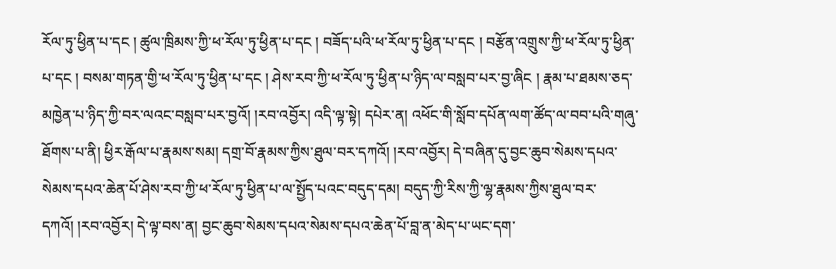རོལ་ཏུ་ཕྱིན་པ་དང ། ཚུལ་ཁྲིམས་ཀྱི་ཕ་རོལ་ཏུ་ཕྱིན་པ་དང ། བཟོད་པའི་ཕ་རོལ་ཏུ་ཕྱིན་པ་དང ། བརྩོན་འགྲུས་ཀྱི་ཕ་རོལ་ཏུ་ཕྱིན་པ་དང ། བསམ་གཏན་གྱི་ཕ་རོལ་ཏུ་ཕྱིན་པ་དང ། ཤེས་རབ་ཀྱི་ཕ་རོལ་ཏུ་ཕྱིན་པ་ཉིད་ལ་བསླབ་པར་བྱ་ཞིང ། རྣམ་པ་ཐམས་ཅད་མཁྱེན་པ་ཉིད་ཀྱི་བར་ལའང་བསླབ་པར་བྱའོ། །རབ་འབྱོར། འདི་ལྟ་སྟེ། དཔེར་ན། འཕོང་གི་སློབ་དཔོན་ལག་ཚོད་ལ་བབ་པའི་གཞུ་ཐོགས་པ་ནི། ཕྱིར་རྒོལ་པ་རྣམས་སམ། དགྲ་བོ་རྣམས་ཀྱིས་ཐུལ་བར་དཀའོ། །རབ་འབྱོར། དེ་བཞིན་དུ་བྱང་ཆུབ་སེམས་དཔའ་སེམས་དཔའ་ཆེན་པོ་ཤེས་རབ་ཀྱི་ཕ་རོལ་ཏུ་ཕྱིན་པ་ལ་སྤྱོད་པའང་བདུད་དམ། བདུད་ཀྱི་རིས་ཀྱི་ལྷ་རྣམས་ཀྱིས་ཐུལ་བར་དཀའོ། །རབ་འབྱོར། དེ་ལྟ་བས་ན། བྱང་ཆུབ་སེམས་དཔའ་སེམས་དཔའ་ཆེན་པོ་བླ་ན་མེད་པ་ཡང་དག་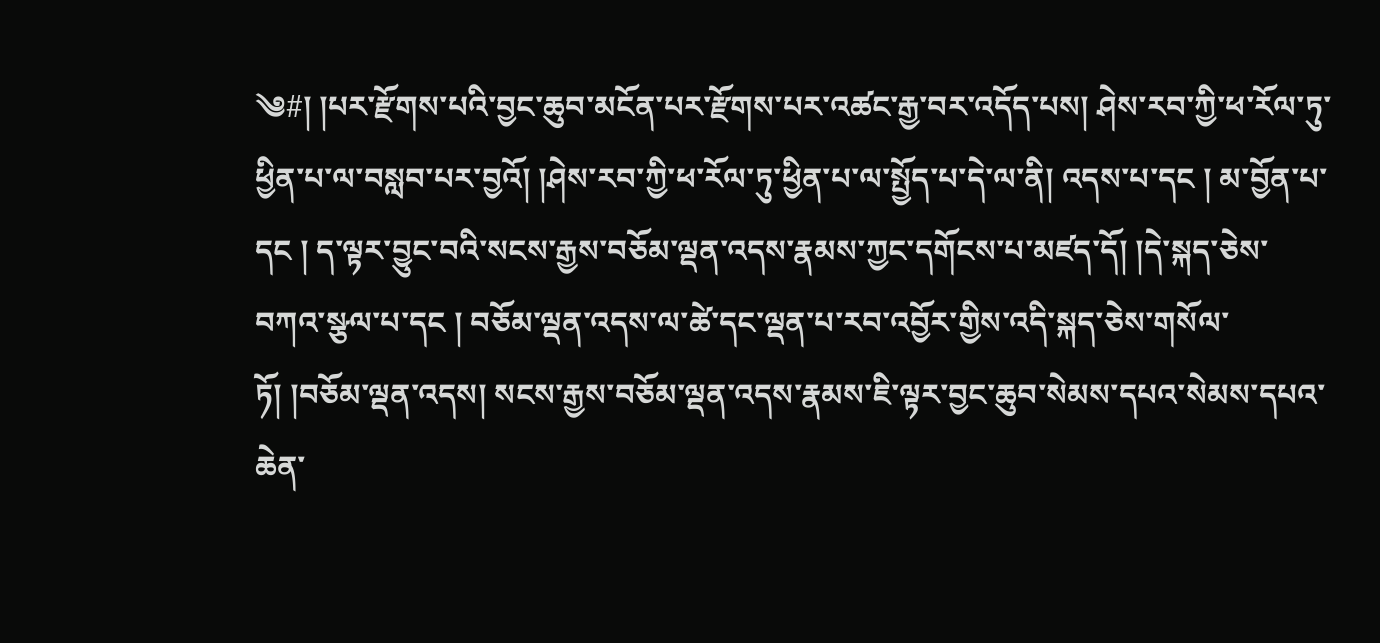༄#། །པར་རྫོགས་པའི་བྱང་ཆུབ་མངོན་པར་རྫོགས་པར་འཚང་རྒྱ་བར་འདོད་པས། ཤེས་རབ་ཀྱི་ཕ་རོལ་ཏུ་ཕྱིན་པ་ལ་བསླབ་པར་བྱའོ། །ཤེས་རབ་ཀྱི་ཕ་རོལ་ཏུ་ཕྱིན་པ་ལ་སྤྱོད་པ་དེ་ལ་ནི། འདས་པ་དང ། མ་བྱོན་པ་དང ། ད་ལྟར་བྱུང་བའི་སངས་རྒྱས་བཅོམ་ལྡན་འདས་རྣམས་ཀྱང་དགོངས་པ་མཛད་དོ། །དེ་སྐད་ཅེས་བཀའ་སྩལ་པ་དང ། བཅོམ་ལྡན་འདས་ལ་ཚེ་དང་ལྡན་པ་རབ་འབྱོར་གྱིས་འདི་སྐད་ཅེས་གསོལ་ཏོ། །བཅོམ་ལྡན་འདས། སངས་རྒྱས་བཅོམ་ལྡན་འདས་རྣམས་ཇི་ལྟར་བྱང་ཆུབ་སེམས་དཔའ་སེམས་དཔའ་ཆེན་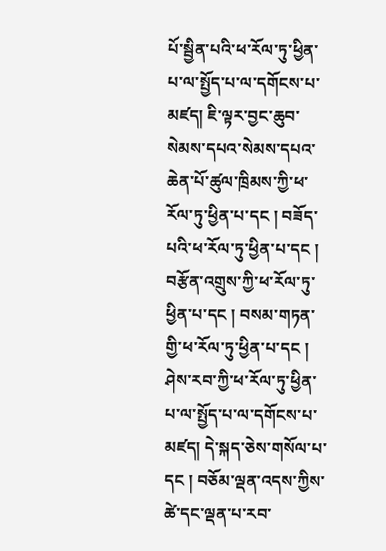པོ་སྦྱིན་པའི་ཕ་རོལ་ཏུ་ཕྱིན་པ་ལ་སྤྱོད་པ་ལ་དགོངས་པ་མཛད། ཇི་ལྟར་བྱང་ཆུབ་སེམས་དཔའ་སེམས་དཔའ་ཆེན་པོ་ཚུལ་ཁྲིམས་ཀྱི་ཕ་རོལ་ཏུ་ཕྱིན་པ་དང ། བཟོད་པའི་ཕ་རོལ་ཏུ་ཕྱིན་པ་དང ། བརྩོན་འགྲུས་ཀྱི་ཕ་རོལ་ཏུ་ཕྱིན་པ་དང ། བསམ་གཏན་གྱི་ཕ་རོལ་ཏུ་ཕྱིན་པ་དང ། ཤེས་རབ་ཀྱི་ཕ་རོལ་ཏུ་ཕྱིན་པ་ལ་སྤྱོད་པ་ལ་དགོངས་པ་མཛད། དེ་སྐད་ཅེས་གསོལ་པ་དང ། བཅོམ་ལྡན་འདས་ཀྱིས་ཚེ་དང་ལྡན་པ་རབ་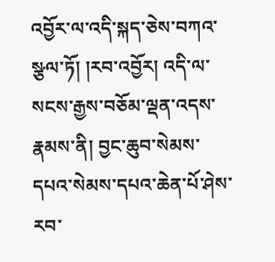འབྱོར་ལ་འདི་སྐད་ཅེས་བཀའ་སྩལ་ཏོ། །རབ་འབྱོར། འདི་ལ་སངས་རྒྱས་བཅོམ་ལྡན་འདས་རྣམས་ནི། བྱང་ཆུབ་སེམས་དཔའ་སེམས་དཔའ་ཆེན་པོ་ཤེས་རབ་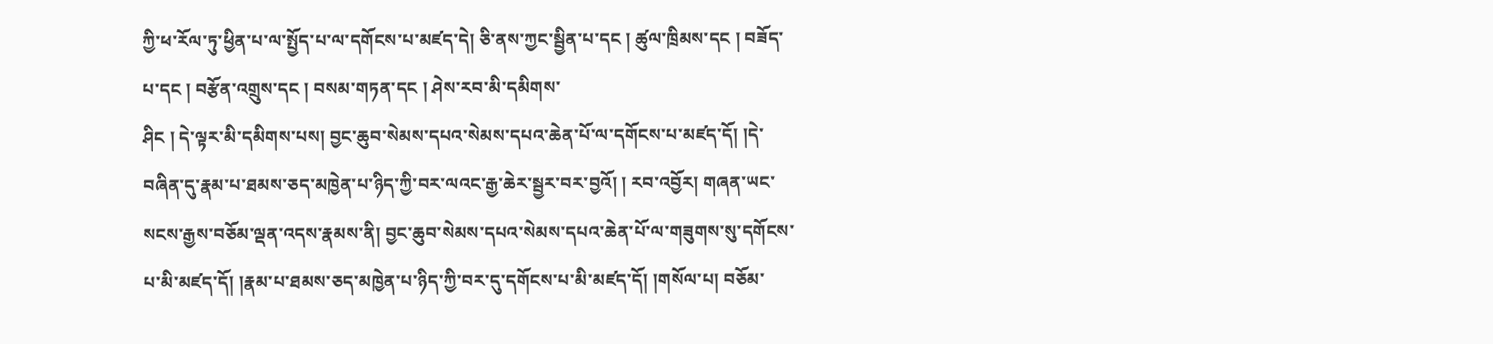ཀྱི་ཕ་རོལ་ཏུ་ཕྱིན་པ་ལ་སྤྱོད་པ་ལ་དགོངས་པ་མཛད་དེ། ཅི་ནས་ཀྱང་སྦྱིན་པ་དང ། ཚུལ་ཁྲིམས་དང ། བཟོད་པ་དང ། བརྩོན་འགྲུས་དང ། བསམ་གཏན་དང ། ཤེས་རབ་མི་དམིགས་
ཤིང ། དེ་ལྟར་མི་དམིགས་པས། བྱང་ཆུབ་སེམས་དཔའ་སེམས་དཔའ་ཆེན་པོ་ལ་དགོངས་པ་མཛད་དོ། །དེ་བཞིན་དུ་རྣམ་པ་ཐམས་ཅད་མཁྱེན་པ་ཉིད་ཀྱི་བར་ལའང་རྒྱ་ཆེར་སྦྱར་བར་བྱའོ། ། རབ་འབྱོར། གཞན་ཡང་སངས་རྒྱས་བཅོམ་ལྡན་འདས་རྣམས་ནི། བྱང་ཆུབ་སེམས་དཔའ་སེམས་དཔའ་ཆེན་པོ་ལ་གཟུགས་སུ་དགོངས་པ་མི་མཛད་དོ། །རྣམ་པ་ཐམས་ཅད་མཁྱེན་པ་ཉིད་ཀྱི་བར་དུ་དགོངས་པ་མི་མཛད་དོ། །གསོལ་པ། བཅོམ་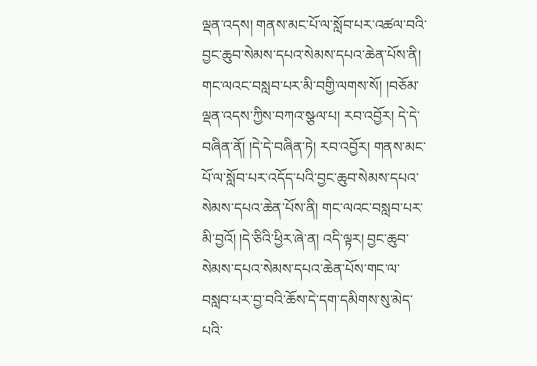ལྡན་འདས། གནས་མང་པོ་ལ་སློབ་པར་འཚལ་བའི་བྱང་ཆུབ་སེམས་དཔའ་སེམས་དཔའ་ཆེན་པོས་ནི། གང་ལའང་བསླབ་པར་མི་བགྱི་ལགས་སོ། །བཅོམ་ལྡན་འདས་ཀྱིས་བཀའ་སྩལ་པ། རབ་འབྱོར། དེ་དེ་བཞིན་ནོ། །དེ་དེ་བཞིན་ཏེ། རབ་འབྱོར། གནས་མང་པོ་ལ་སློབ་པར་འདོད་པའི་བྱང་ཆུབ་སེམས་དཔའ་སེམས་དཔའ་ཆེན་པོས་ནི། གང་ལའང་བསླབ་པར་མི་བྱའོ། །དེ་ཅིའི་ཕྱིར་ཞེ་ན། འདི་ལྟར། བྱང་ཆུབ་སེམས་དཔའ་སེམས་དཔའ་ཆེན་པོས་གང་ལ་བསླབ་པར་བྱ་བའི་ཆོས་དེ་དག་དམིགས་སུ་མེད་པའི་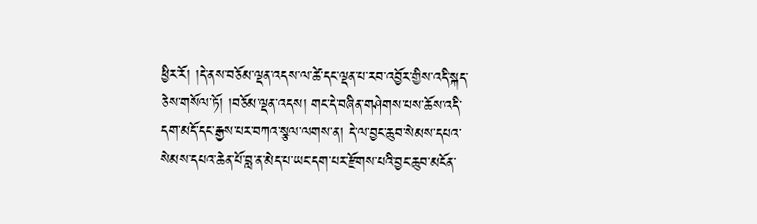ཕྱིར་རོ། །དེ་ནས་བཅོམ་ལྡན་འདས་ལ་ཚེ་དང་ལྡན་པ་རབ་འབྱོར་གྱིས་འདི་སྐད་ཅེས་གསོལ་ཏོ། །བཅོམ་ལྡན་འདས། གང་དེ་བཞིན་གཤེགས་པས་ཆོས་འདི་དག་མདོ་དང་རྒྱས་པར་བཀའ་སྩལ་ལགས་ན། དེ་ལ་བྱང་ཆུབ་སེམས་དཔའ་སེམས་དཔའ་ཆེན་པོ་བླ་ན་མེད་པ་ཡང་དག་པར་རྫོགས་པའི་བྱང་ཆུབ་མངོན་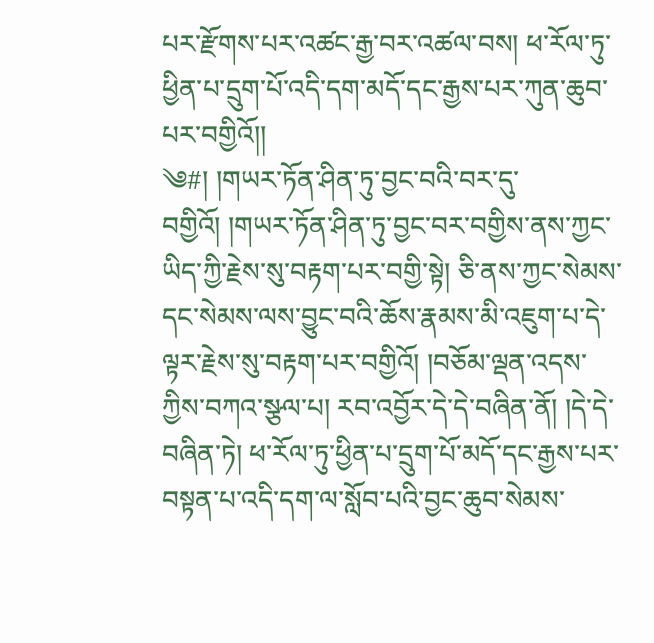པར་རྫོགས་པར་འཚང་རྒྱ་བར་འཚལ་བས། ཕ་རོལ་ཏུ་ཕྱིན་པ་དྲུག་པོ་འདི་དག་མདོ་དང་རྒྱས་པར་ཀུན་ཆུབ་པར་བགྱིའོ།།
༄#། །གཡར་ཏོན་ཤིན་ཏུ་བྱང་བའི་བར་དུ་བགྱིའོ། །གཡར་ཏོན་ཤིན་ཏུ་བྱང་བར་བགྱིས་ནས་ཀྱང་ཡིད་ཀྱི་རྗེས་སུ་བརྟག་པར་བགྱི་སྟེ། ཅི་ནས་ཀྱང་སེམས་དང་སེམས་ལས་བྱུང་བའི་ཆོས་རྣམས་མི་འཇུག་པ་དེ་ལྟར་རྗེས་སུ་བརྟག་པར་བགྱིའོ། །བཅོམ་ལྡན་འདས་ཀྱིས་བཀའ་སྩལ་པ། རབ་འབྱོར་དེ་དེ་བཞིན་ནོ། །དེ་དེ་བཞིན་ཏེ། ཕ་རོལ་ཏུ་ཕྱིན་པ་དྲུག་པོ་མདོ་དང་རྒྱས་པར་བསྟན་པ་འདི་དག་ལ་སློབ་པའི་བྱང་ཆུབ་སེམས་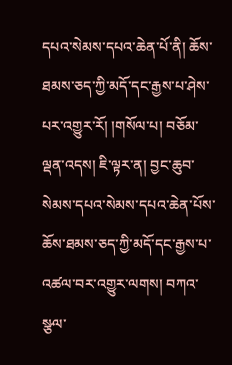དཔའ་སེམས་དཔའ་ཆེན་པོ་ནི། ཆོས་ཐམས་ཅད་ཀྱི་མདོ་དང་རྒྱས་པ་ཤེས་པར་འགྱུར་རོ། །གསོལ་པ། བཅོམ་ལྡན་འདས། ཇི་ལྟར་ན། བྱང་ཆུབ་སེམས་དཔའ་སེམས་དཔའ་ཆེན་པོས་ཆོས་ཐམས་ཅད་ཀྱི་མདོ་དང་རྒྱས་པ་འཚལ་བར་འགྱུར་ལགས། བཀའ་སྩལ་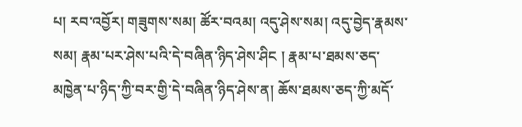པ། རབ་འབྱོར། གཟུགས་སམ། ཚོར་བའམ། འདུ་ཤེས་སམ། འདུ་བྱེད་རྣམས་སམ། རྣམ་པར་ཤེས་པའི་དེ་བཞིན་ཉིད་ཤེས་ཤིང ། རྣམ་པ་ཐམས་ཅད་མཁྱེན་པ་ཉིད་ཀྱི་བར་གྱི་དེ་བཞིན་ཉིད་ཤེས་ན། ཆོས་ཐམས་ཅད་ཀྱི་མདོ་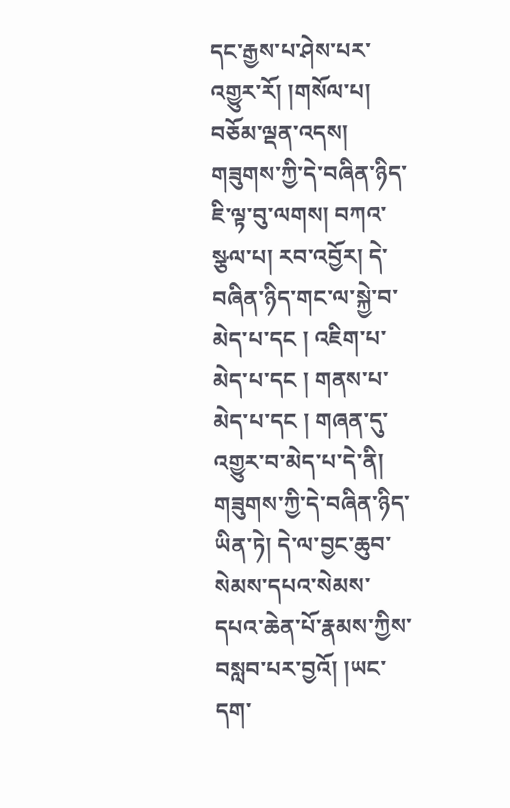དང་རྒྱས་པ་ཤེས་པར་འགྱུར་རོ། །གསོལ་པ། བཅོམ་ལྡན་འདས། གཟུགས་ཀྱི་དེ་བཞིན་ཉིད་ཇི་ལྟ་བུ་ལགས། བཀའ་སྩལ་པ། རབ་འབྱོར། དེ་བཞིན་ཉིད་གང་ལ་སྐྱེ་བ་མེད་པ་དང ། འཇིག་པ་མེད་པ་དང ། གནས་པ་མེད་པ་དང ། གཞན་དུ་འགྱུར་བ་མེད་པ་དེ་ནི། གཟུགས་ཀྱི་དེ་བཞིན་ཉིད་ཡིན་ཏེ། དེ་ལ་བྱང་ཆུབ་སེམས་དཔའ་སེམས་དཔའ་ཆེན་པོ་རྣམས་ཀྱིས་བསླབ་པར་བྱའོ། །ཡང་དག་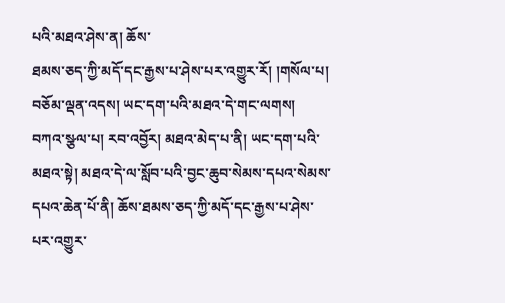པའི་མཐའ་ཤེས་ན། ཆོས་
ཐམས་ཅད་ཀྱི་མདོ་དང་རྒྱས་པ་ཤེས་པར་འགྱུར་རོ། །གསོལ་པ། བཅོམ་ལྡན་འདས། ཡང་དག་པའི་མཐའ་དེ་གང་ལགས། བཀའ་སྩལ་པ། རབ་འབྱོར། མཐའ་མེད་པ་ནི། ཡང་དག་པའི་མཐའ་སྟེ། མཐའ་དེ་ལ་སློབ་པའི་བྱང་ཆུབ་སེམས་དཔའ་སེམས་དཔའ་ཆེན་པོ་ནི། ཆོས་ཐམས་ཅད་ཀྱི་མདོ་དང་རྒྱས་པ་ཤེས་པར་འགྱུར་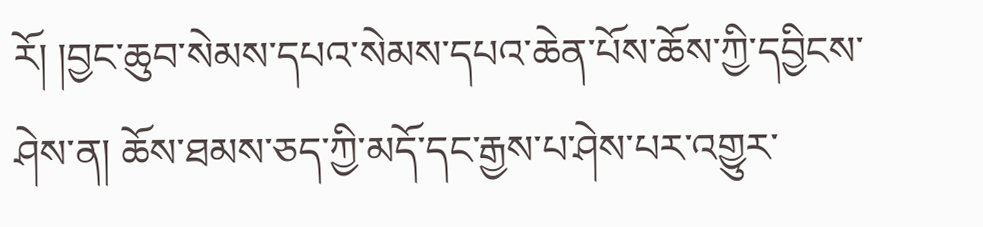རོ། །བྱང་ཆུབ་སེམས་དཔའ་སེམས་དཔའ་ཆེན་པོས་ཆོས་ཀྱི་དབྱིངས་ཤེས་ན། ཆོས་ཐམས་ཅད་ཀྱི་མདོ་དང་རྒྱས་པ་ཤེས་པར་འགྱུར་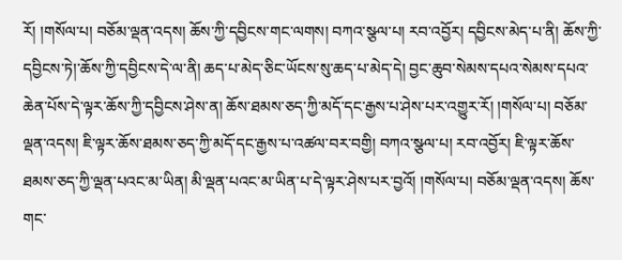རོ། །གསོལ་པ། བཅོམ་ལྡན་འདས། ཆོས་ཀྱི་དབྱིངས་གང་ལགས། བཀའ་སྩལ་པ། རབ་འབྱོར། དབྱིངས་མེད་པ་ནི། ཆོས་ཀྱི་དབྱིངས་ཏེ།་ཆོས་ཀྱི་དབྱིངས་དེ་ལ་ནི། ཆད་པ་མེད་ཅིང་ཡོངས་སུ་ཆད་པ་མེད་དེ། བྱང་ཆུབ་སེམས་དཔའ་སེམས་དཔའ་ཆེན་པོས་དེ་ལྟར་ཆོས་ཀྱི་དབྱིངས་ཤེས་ན། ཆོས་ཐམས་ཅད་ཀྱི་མདོ་དང་རྒྱས་པ་ཤེས་པར་འགྱུར་རོ། །གསོལ་པ། བཅོམ་ལྡན་འདས། ཇི་ལྟར་ཆོས་ཐམས་ཅད་ཀྱི་མདོ་དང་རྒྱས་པ་འཚལ་བར་བགྱི། བཀའ་སྩལ་པ། རབ་འབྱོར། ཇི་ལྟར་ཆོས་ཐམས་ཅད་ཀྱི་ལྡན་པའང་མ་ཡིན། མི་ལྡན་པའང་མ་ཡིན་པ་དེ་ལྟར་ཤེས་པར་བྱའོ། །གསོལ་པ། བཅོམ་ལྡན་འདས། ཆོས་གང་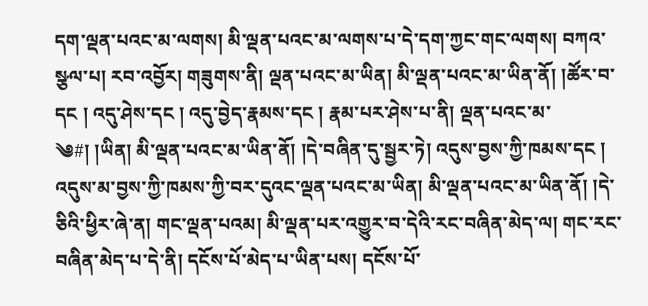དག་ལྡན་པའང་མ་ལགས། མི་ལྡན་པའང་མ་ལགས་པ་དེ་དག་ཀྱང་གང་ལགས། བཀའ་སྩལ་པ། རབ་འབྱོར། གཟུགས་ནི། ལྡན་པའང་མ་ཡིན། མི་ལྡན་པའང་མ་ཡིན་ནོ། །ཚོར་བ་དང ། འདུ་ཤེས་དང ། འདུ་བྱེད་རྣམས་དང ། རྣམ་པར་ཤེས་པ་ནི། ལྡན་པའང་མ་
༄#། །ཡིན། མི་ལྡན་པའང་མ་ཡིན་ནོ། །དེ་བཞིན་དུ་སྦྱར་ཏེ། འདུས་བྱས་ཀྱི་ཁམས་དང ། འདུས་མ་བྱས་ཀྱི་ཁམས་ཀྱི་བར་དུའང་ལྡན་པའང་མ་ཡིན། མི་ལྡན་པའང་མ་ཡིན་ནོ། །དེ་ཅིའི་ཕྱིར་ཞེ་ན། གང་ལྡན་པའམ། མི་ལྡན་པར་འགྱུར་བ་དེའི་རང་བཞིན་མེད་ལ། གང་རང་བཞིན་མེད་པ་དེ་ནི། དངོས་པོ་མེད་པ་ཡིན་པས། དངོས་པོ་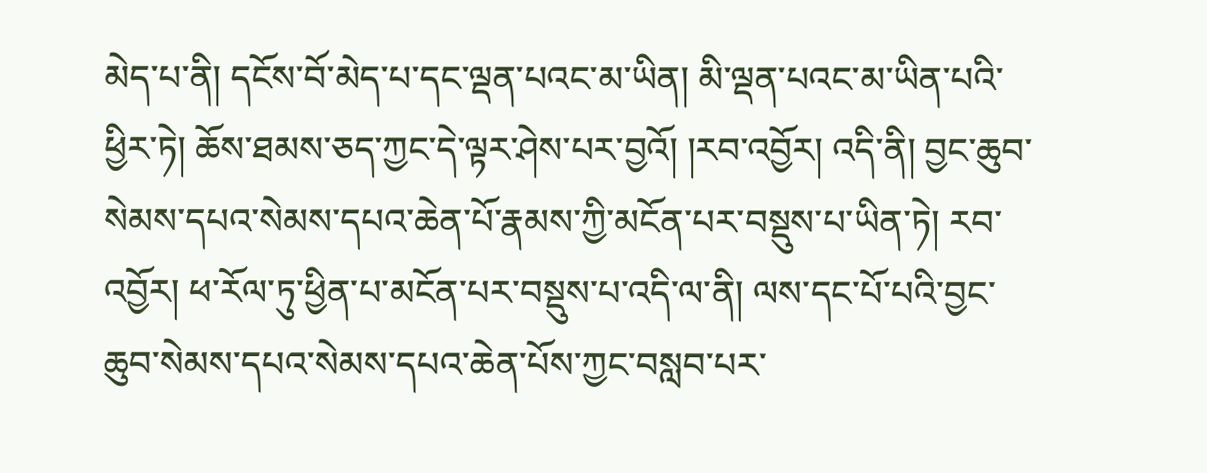མེད་པ་ནི། དངོས་བོ་མེད་པ་དང་ལྡན་པའང་མ་ཡིན། མི་ལྡན་པའང་མ་ཡིན་པའི་ཕྱིར་ཏེ། ཆོས་ཐམས་ཅད་ཀྱང་དེ་ལྟར་ཤེས་པར་བྱའོ། །རབ་འབྱོར། འདི་ནི། བྱང་ཆུབ་སེམས་དཔའ་སེམས་དཔའ་ཆེན་པོ་རྣམས་ཀྱི་མངོན་པར་བསྡུས་པ་ཡིན་ཏེ། རབ་འབྱོར། ཕ་རོལ་ཏུ་ཕྱིན་པ་མངོན་པར་བསྡུས་པ་འདི་ལ་ནི། ལས་དང་པོ་པའི་བྱང་ཆུབ་སེམས་དཔའ་སེམས་དཔའ་ཆེན་པོས་ཀྱང་བསླབ་པར་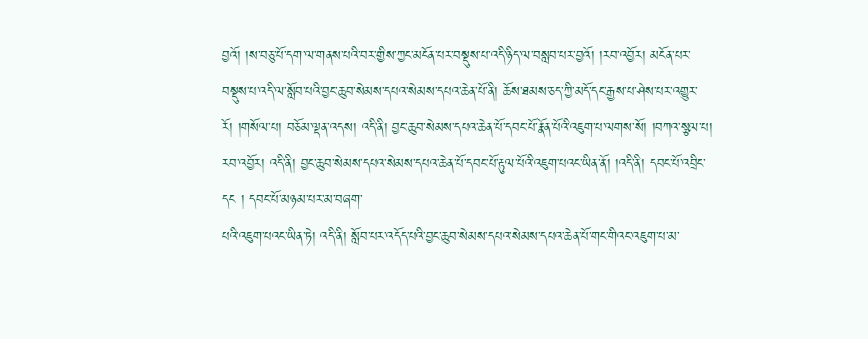བྱའོ། །ས་བཅུ་པོ་དག་ལ་གནས་པའི་བར་གྱིས་ཀྱང་མངོན་པར་བསྡུས་པ་འདི་ཉིད་ལ་བསླབ་པར་བྱའོ། །རབ་འབྱོར། མངོན་པར་བསྡུས་པ་འདི་ལ་སློབ་པའི་བྱང་ཆུབ་སེམས་དཔའ་སེམས་དཔའ་ཆེན་པོ་ནི། ཆོས་ཐམས་ཅད་ཀྱི་མདོ་དང་རྒྱས་པ་ཤེས་པར་འགྱུར་རོ། །གསོལ་པ། བཅོམ་ལྡན་འདས། འདི་ནི། བྱང་ཆུབ་སེམས་དཔའ་ཆེན་པོ་དབང་པོ་རྣོན་པོའི་འཇུག་པ་ལགས་སོ། །བཀའ་སྩལ་པ། རབ་འབྱོར། འདི་ནི། བྱང་ཆུབ་སེམས་དཔའ་སེམས་དཔའ་ཆེན་པོ་དབང་པོ་རྟུལ་པོའི་འཇུག་པའང་ཡིན་ནོ། །འདི་ནི། དབང་པོ་འབྲིང་དང ། དབང་པོ་མཉམ་པར་མ་བཞག་
པའི་འཇུག་པའང་ཡིན་ཏེ། འདི་ནི། སློབ་པར་འདོད་པའི་བྱང་ཆུབ་སེམས་དཔའ་སེམས་དཔའ་ཆེན་པོ་གང་གིའང་འཇུག་པ་མ་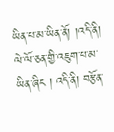ཡིན་པ་མ་ཡིན་ནོ། །འདི་ནི། ལེ་ལོ་ཅན་གྱི་འཇུག་པ་མ་ཡིན་ཞིང ། འདི་ནི། བརྩོན་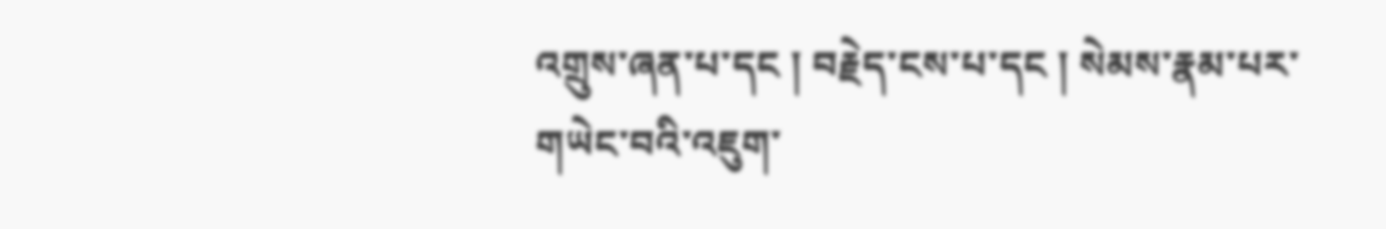འགྲུས་ཞན་པ་དང ། བརྗེད་ངས་པ་དང ། སེམས་རྣམ་པར་གཡེང་བའི་འཇུག་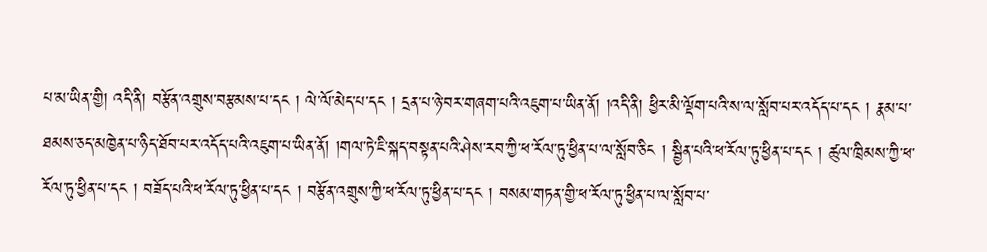པ་མ་ཡིན་གྱི། འདི་ནི། བརྩོན་འགྲུས་བརྩམས་པ་དང ། ལེ་ལོ་མེད་པ་དང ། དྲན་པ་ཉེ་བར་གཞག་པའི་འཇུག་པ་ཡིན་ནོ། །འདི་ནི། ཕྱིར་མི་ལྡོག་པའི་ས་ལ་སློབ་པར་འདོད་པ་དང ། རྣམ་པ་ཐམས་ཅད་མཁྱེན་པ་ཉིད་ཐོབ་པར་འདོད་པའི་འཇུག་པ་ཡིན་ནོ། །གལ་ཏེ་ཇི་སྐད་བསྟན་པའི་ཤེས་རབ་ཀྱི་ཕ་རོལ་ཏུ་ཕྱིན་པ་ལ་སློབ་ཅིང ། སྦྱིན་པའི་ཕ་རོལ་ཏུ་ཕྱིན་པ་དང ། ཚུལ་ཁྲིམས་ཀྱི་ཕ་རོལ་ཏུ་ཕྱིན་པ་དང ། བཟོད་པའི་ཕ་རོལ་ཏུ་ཕྱིན་པ་དང ། བརྩོན་འགྲུས་ཀྱི་ཕ་རོལ་ཏུ་ཕྱིན་པ་དང ། བསམ་གཏན་གྱི་ཕ་རོལ་ཏུ་ཕྱིན་པ་ལ་སློབ་པ་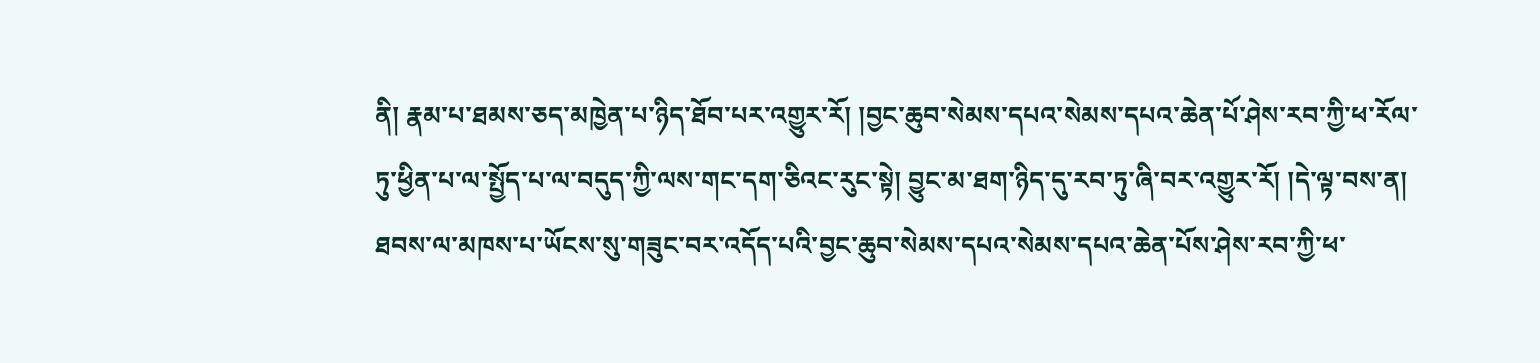ནི། རྣམ་པ་ཐམས་ཅད་མཁྱེན་པ་ཉིད་ཐོབ་པར་འགྱུར་རོ། །བྱང་ཆུབ་སེམས་དཔའ་སེམས་དཔའ་ཆེན་པོ་ཤེས་རབ་ཀྱི་ཕ་རོལ་ཏུ་ཕྱིན་པ་ལ་སྤྱོད་པ་ལ་བདུད་ཀྱི་ལས་གང་དག་ཅིའང་རུང་སྟེ། བྱུང་མ་ཐག་ཉིད་དུ་རབ་ཏུ་ཞི་བར་འགྱུར་རོ། །དེ་ལྟ་བས་ན། ཐབས་ལ་མཁས་པ་ཡོངས་སུ་གཟུང་བར་འདོད་པའི་བྱང་ཆུབ་སེམས་དཔའ་སེམས་དཔའ་ཆེན་པོས་ཤེས་རབ་ཀྱི་ཕ་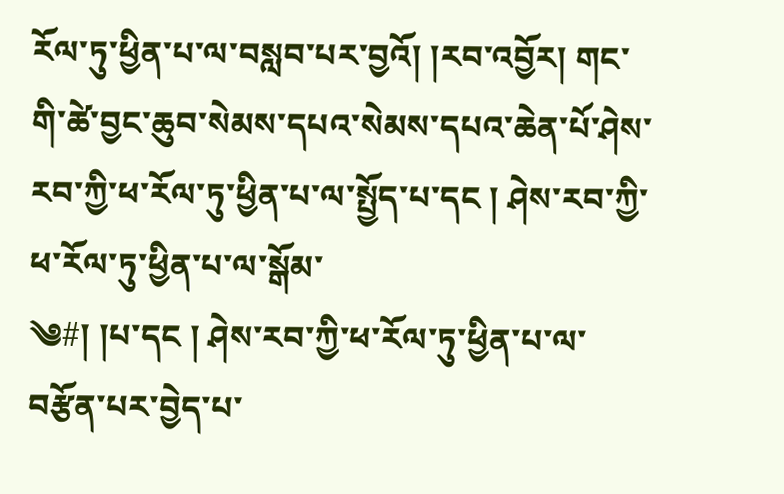རོལ་ཏུ་ཕྱིན་པ་ལ་བསླབ་པར་བྱའོ། །རབ་འབྱོར། གང་གི་ཚེ་བྱང་ཆུབ་སེམས་དཔའ་སེམས་དཔའ་ཆེན་པོ་ཤེས་རབ་ཀྱི་ཕ་རོལ་ཏུ་ཕྱིན་པ་ལ་སྤྱོད་པ་དང ། ཤེས་རབ་ཀྱི་ཕ་རོལ་ཏུ་ཕྱིན་པ་ལ་སྒོམ་
༄#། །པ་དང ། ཤེས་རབ་ཀྱི་ཕ་རོལ་ཏུ་ཕྱིན་པ་ལ་བརྩོན་པར་བྱེད་པ་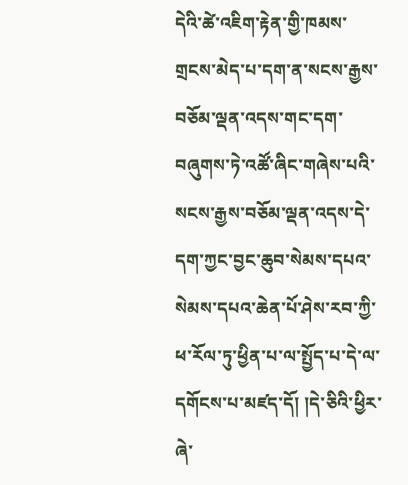དེའི་ཚེ་འཇིག་རྟེན་གྱི་ཁམས་གྲངས་མེད་པ་དག་ན་སངས་རྒྱས་བཅོམ་ལྡན་འདས་གང་དག་བཞུགས་ཏེ་འཚོ་ཞིང་གཞེས་པའི་སངས་རྒྱས་བཅོམ་ལྡན་འདས་དེ་དག་ཀྱང་བྱང་ཆུབ་སེམས་དཔའ་སེམས་དཔའ་ཆེན་པོ་ཤེས་རབ་ཀྱི་ཕ་རོལ་ཏུ་ཕྱིན་པ་ལ་སྤྱོད་པ་དེ་ལ་དགོངས་པ་མཛད་དོ། །དེ་ཅིའི་ཕྱིར་ཞེ་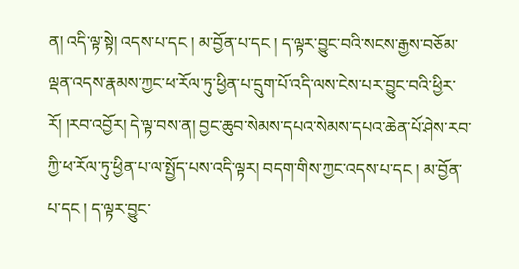ན། འདི་ལྟ་སྟེ། འདས་པ་དང ། མ་བྱོན་པ་དང ། ད་ལྟར་བྱུང་བའི་སངས་རྒྱས་བཅོམ་ལྡན་འདས་རྣམས་ཀྱང་ཕ་རོལ་ཏུ་ཕྱིན་པ་དྲུག་པོ་འདི་ལས་ངེས་པར་བྱུང་བའི་ཕྱིར་རོ། །རབ་འབྱོར། དེ་ལྟ་བས་ན། བྱང་ཆུབ་སེམས་དཔའ་སེམས་དཔའ་ཆེན་པོ་ཤེས་རབ་ཀྱི་ཕ་རོལ་ཏུ་ཕྱིན་པ་ལ་སྤྱོད་པས་འདི་ལྟར། བདག་གིས་ཀྱང་འདས་པ་དང ། མ་བྱོན་པ་དང ། ད་ལྟར་བྱུང་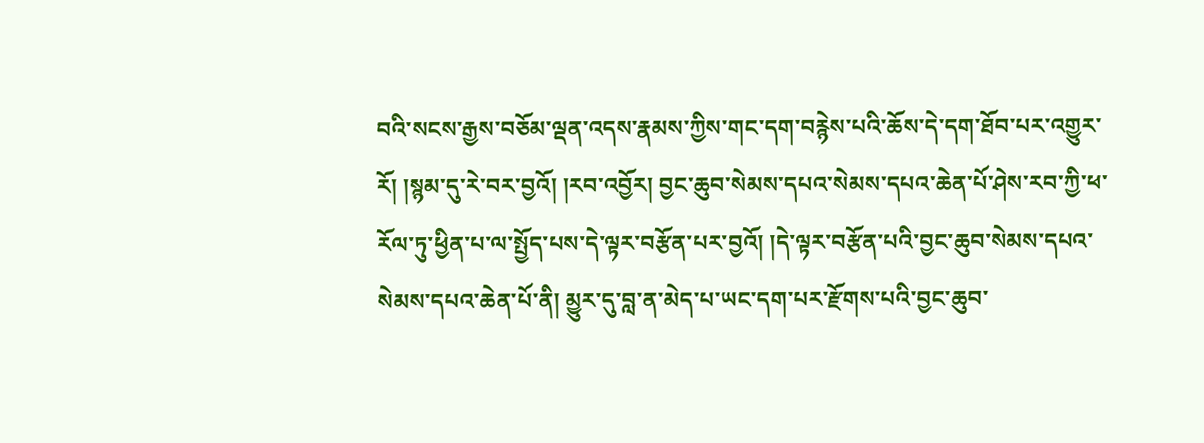བའི་སངས་རྒྱས་བཅོམ་ལྡན་འདས་རྣམས་ཀྱིས་གང་དག་བརྙེས་པའི་ཆོས་དེ་དག་ཐོབ་པར་འགྱུར་རོ། །སྙམ་དུ་རེ་བར་བྱའོ། །རབ་འབྱོར། བྱང་ཆུབ་སེམས་དཔའ་སེམས་དཔའ་ཆེན་པོ་ཤེས་རབ་ཀྱི་ཕ་རོལ་ཏུ་ཕྱིན་པ་ལ་སྤྱོད་པས་དེ་ལྟར་བརྩོན་པར་བྱའོ། །དེ་ལྟར་བརྩོན་པའི་བྱང་ཆུབ་སེམས་དཔའ་སེམས་དཔའ་ཆེན་པོ་ནི། མྱུར་དུ་བླ་ན་མེད་པ་ཡང་དག་པར་རྫོགས་པའི་བྱང་ཆུབ་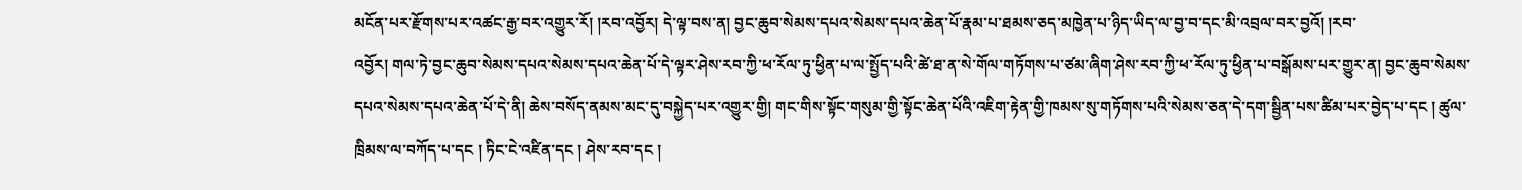མངོན་པར་རྫོགས་པར་འཚང་རྒྱ་བར་འགྱུར་རོ། །རབ་འབྱོར། དེ་ལྟ་བས་ན། བྱང་ཆུབ་སེམས་དཔའ་སེམས་དཔའ་ཆེན་པོ་རྣམ་པ་ཐམས་ཅད་མཁྱེན་པ་ཉིད་ཡིད་ལ་བྱ་བ་དང་མི་འབྲལ་བར་བྱའོ། །རབ་
འབྱོར། གལ་ཏེ་བྱང་ཆུབ་སེམས་དཔའ་སེམས་དཔའ་ཆེན་པོ་དེ་ལྟར་ཤེས་རབ་ཀྱི་ཕ་རོལ་ཏུ་ཕྱིན་པ་ལ་སྤྱོད་པའི་ཚེ་ཐ་ན་སེ་གོལ་གཏོགས་པ་ཙམ་ཞིག་ཤེས་རབ་ཀྱི་ཕ་རོལ་ཏུ་ཕྱིན་པ་བསྒོམས་པར་གྱུར་ན། བྱང་ཆུབ་སེམས་དཔའ་སེམས་དཔའ་ཆེན་པོ་དེ་ནི། ཆེས་བསོད་ནམས་མང་དུ་བསྐྱེད་པར་འགྱུར་གྱི། གང་གིས་སྟོང་གསུམ་གྱི་སྟོང་ཆེན་པོའི་འཇིག་རྟེན་གྱི་ཁམས་སུ་གཏོགས་པའི་སེམས་ཅན་དེ་དག་སྦྱིན་པས་ཚིམ་པར་བྱེད་པ་དང ། ཚུལ་ཁྲིམས་ལ་བཀོད་པ་དང ། ཏིང་ངེ་འཛིན་དང ། ཤེས་རབ་དང །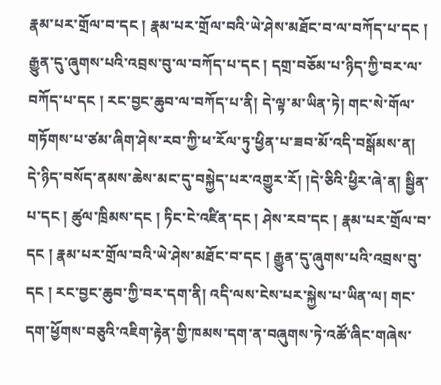རྣམ་པར་གྲོལ་བ་དང ། རྣམ་པར་གྲོལ་བའི་ཡེ་ཤེས་མཐོང་བ་ལ་བཀོད་པ་དང ། རྒྱུན་དུ་ཞུགས་པའི་འབྲས་བུ་ལ་བཀོད་པ་དང ། དགྲ་བཅོམ་པ་ཉིད་ཀྱི་བར་ལ་བཀོད་པ་དང ། རང་བྱང་ཆུབ་ལ་བཀོད་པ་ནི། དེ་ལྟ་མ་ཡིན་ཏེ། གང་སེ་གོལ་གཏོགས་པ་ཙམ་ཞིག་ཤེས་རབ་ཀྱི་ཕ་རོལ་ཏུ་ཕྱིན་པ་ཟབ་མོ་འདི་བསྒོམས་ན། དེ་ཉིད་བསོད་ནམས་ཆེས་མང་དུ་བསྐྱེད་པར་འགྱུར་རོ། །དེ་ཅིའི་ཕྱིར་ཞེ་ན། སྦྱིན་པ་དང ། ཚུལ་ཁྲིམས་དང ། ཏིང་ངེ་འཛིན་དང ། ཤེས་རབ་དང ། རྣམ་པར་གྲོལ་བ་དང ། རྣམ་པར་གྲོལ་བའི་ཡེ་ཤེས་མཐོང་བ་དང ། རྒྱུན་དུ་ཞུགས་པའི་འབྲས་བུ་དང ། རང་བྱང་ཆུབ་ཀྱི་བར་དག་ནི། འདི་ལས་ངེས་པར་སྐྱེས་པ་ཡིན་ལ། གང་དག་ཕྱོགས་བཅུའི་འཇིག་རྟེན་གྱི་ཁམས་དག་ན་བཞུགས་ཏེ་འཚོ་ཞིང་གཞེས་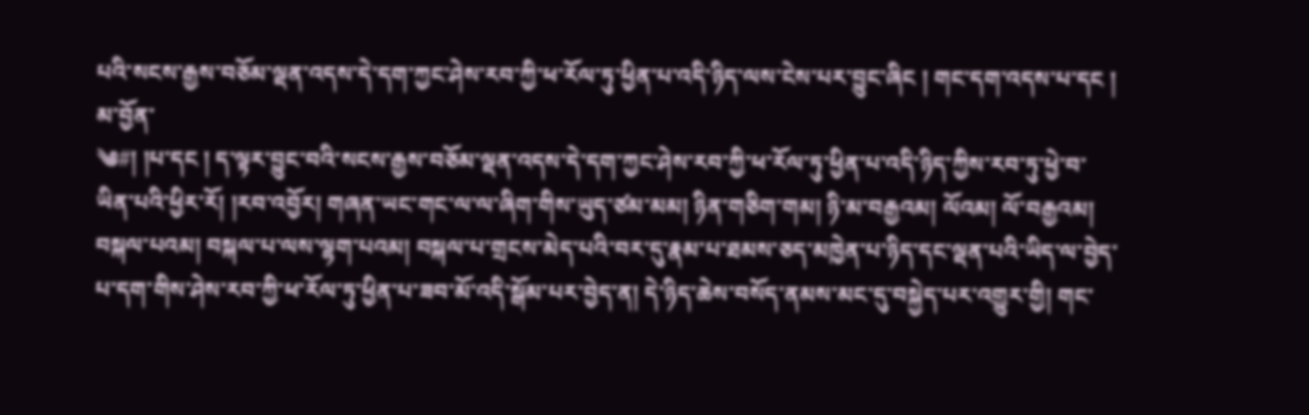པའི་སངས་རྒྱས་བཅོམ་ལྡན་འདས་དེ་དག་ཀྱང་ཤེས་རབ་ཀྱི་ཕ་རོལ་ཏུ་ཕྱིན་པ་འདི་ཉིད་ལས་ངེས་པར་བྱུང་ཞིང ། གང་དག་འདས་པ་དང ། མ་བྱོན་
༄#། །པ་དང ། ད་ལྟར་བྱུང་བའི་སངས་རྒྱས་བཅོམ་ལྡན་འདས་དེ་དག་ཀྱང་ཤེས་རབ་ཀྱི་ཕ་རོལ་ཏུ་ཕྱིན་པ་འདི་ཉིད་ཀྱིས་རབ་ཏུ་ཕྱེ་བ་ཡིན་པའི་ཕྱིར་རོ། །རབ་འབྱོར། གཞན་ཡང་གང་ལ་ལ་ཞིག་གིས་ཡུད་ཙམ་མམ། ཉིན་གཅིག་གམ། ཉི་མ་བརྒྱའམ། ལོའམ། ལོ་བརྒྱའམ། བསྐལ་པའམ། བསྐལ་པ་ལས་ལྷག་པའམ། བསྐལ་པ་གྲངས་མེད་པའི་བར་དུ་རྣམ་པ་ཐམས་ཅད་མཁྱེན་པ་ཉིད་དང་ལྡན་པའི་ཡིད་ལ་བྱེད་པ་དག་གིས་ཤེས་རབ་ཀྱི་ཕ་རོལ་ཏུ་ཕྱིན་པ་ཟབ་མོ་འདི་སྒོམ་པར་བྱེད་ན། དེ་ཉིད་ཆེས་བསོད་ནམས་མང་དུ་བསྐྱེད་པར་འགྱུར་གྱི། གང་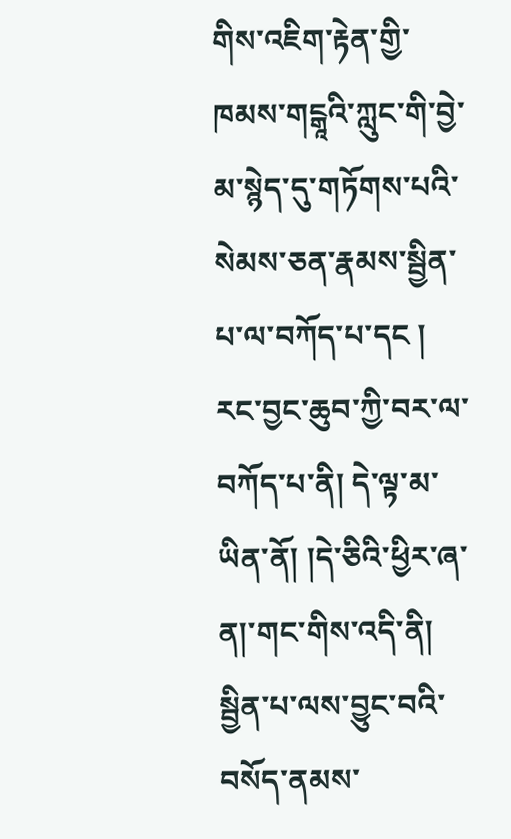གིས་འཇིག་རྟེན་གྱི་ཁམས་གངྒཱའི་ཀླུང་གི་བྱེ་མ་སྙེད་དུ་གཏོགས་པའི་སེམས་ཅན་རྣམས་སྦྱིན་པ་ལ་བཀོད་པ་དང ། རང་བྱང་ཆུབ་ཀྱི་བར་ལ་བཀོད་པ་ནི། དེ་ལྟ་མ་ཡིན་ནོ། །དེ་ཅིའི་ཕྱིར་ཞ་ན།་གང་གིས་འདི་ནི། སྦྱིན་པ་ལས་བྱུང་བའི་བསོད་ནམས་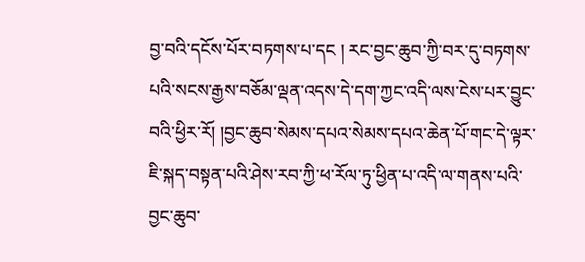བྱ་བའི་དངོས་པོར་བཏགས་པ་དང ། རང་བྱང་ཆུབ་ཀྱི་བར་དུ་བཏགས་པའི་སངས་རྒྱས་བཅོམ་ལྡན་འདས་དེ་དག་ཀྱང་འདི་ལས་ངེས་པར་བྱུང་བའི་ཕྱིར་རོ། །བྱང་ཆུབ་སེམས་དཔའ་སེམས་དཔའ་ཆེན་པོ་གང་དེ་ལྟར་ཇི་སྐད་བསྟན་པའི་ཤེས་རབ་ཀྱི་ཕ་རོལ་ཏུ་ཕྱིན་པ་འདི་ལ་གནས་པའི་བྱང་ཆུབ་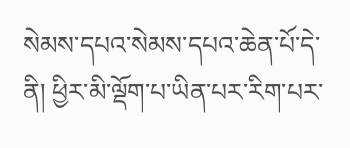སེམས་དཔའ་སེམས་དཔའ་ཆེན་པོ་དེ་ནི། ཕྱིར་མི་ལྡོག་པ་ཡིན་པར་རིག་པར་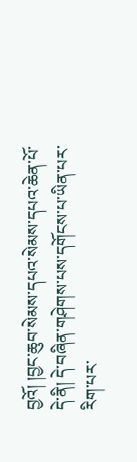བྱའོ། །བྱང་ཆུབ་སེམས་དཔའ་སེམས་དཔའ་ཆེན་པོ་དེ་ནི། དེ་བཞིན་གཤེགས་པས་དགོངས་པ་ཡིན་པར་རིག་པར་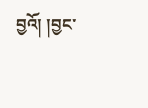བྱའོ། །བྱང་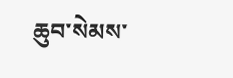ཆུབ་སེམས་